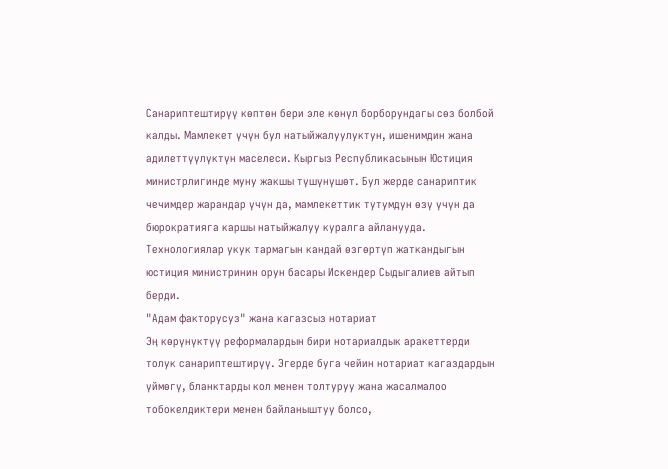Санариптештирүү көптөн бери эле көнүл борборундагы сөз болбой калды. Мамлекет үчүн бул натыйжалуулуктун, ишенимдин жана адилеттүүлүктүн маселеси. Кыргыз Республикасынын Юстиция министрлигинде муну жакшы түшүнүшөт. Бул жерде санариптик чечимдер жарандар үчүн да, мамлекеттик тутумдун өзү үчүн да бюрократияга каршы натыйжалуу куралга айланууда. Технологиялар укук тармагын кандай өзгөртүп жаткандыгын юстиция министринин орун басары Искендер Сыдыгалиев айтып берди.
"Адам факторусуз" жана кагазсыз нотариат
Эң көрүнүктүү реформалардын бири нотариалдык аракеттерди толук санариптештирүү. Эгерде буга чейин нотариат кагаздардын үймөгү, бланктарды кол менен толтуруу жана жасалмалоо тобокелдиктери менен байланыштуу болсо,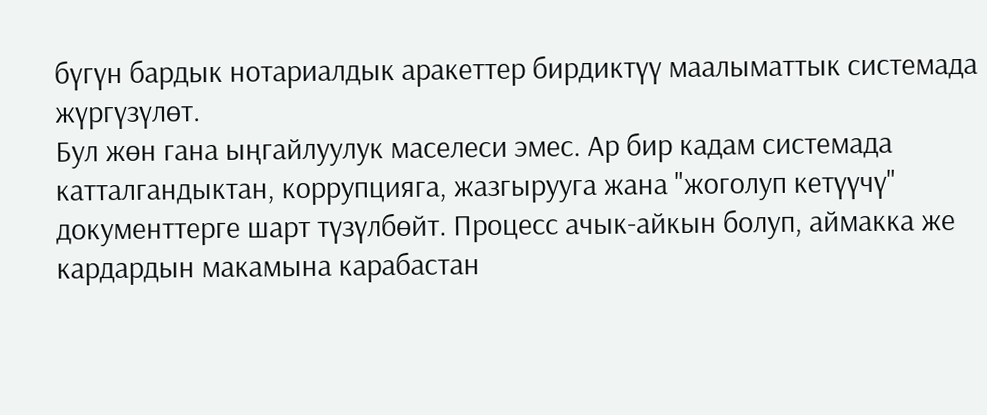бүгүн бардык нотариалдык аракеттер бирдиктүү маалыматтык системада жүргүзүлөт.
Бул жөн гана ыңгайлуулук маселеси эмес. Ар бир кадам системада катталгандыктан, коррупцияга, жазгырууга жана "жоголуп кетүүчү" документтерге шарт түзүлбөйт. Процесс ачык-айкын болуп, аймакка же кардардын макамына карабастан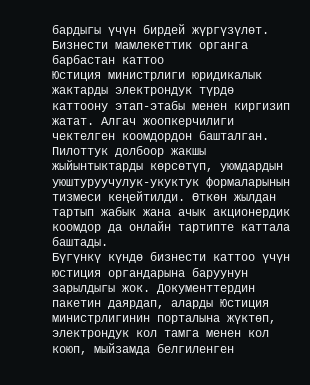бардыгы үчүн бирдей жүргүзүлөт.
Бизнести мамлекеттик органга барбастан каттоо
Юстиция министрлиги юридикалык жактарды электрондук түрдө каттоону этап-этабы менен киргизип жатат. Алгач жоопкерчилиги чектелген коомдордон башталган. Пилоттук долбоор жакшы жыйынтыктарды көрсөтүп, уюмдардын уюштуруучулук-укуктук формаларынын тизмеси кеңейтилди. Өткөн жылдан тартып жабык жана ачык акционердик коомдор да онлайн тартипте каттала баштады.
Бүгүнкү күндө бизнести каттоо үчүн юстиция органдарына баруунун зарылдыгы жок. Документтердин пакетин даярдап, аларды Юстиция министрлигинин порталына жүктөп, электрондук кол тамга менен кол коюп, мыйзамда белгиленген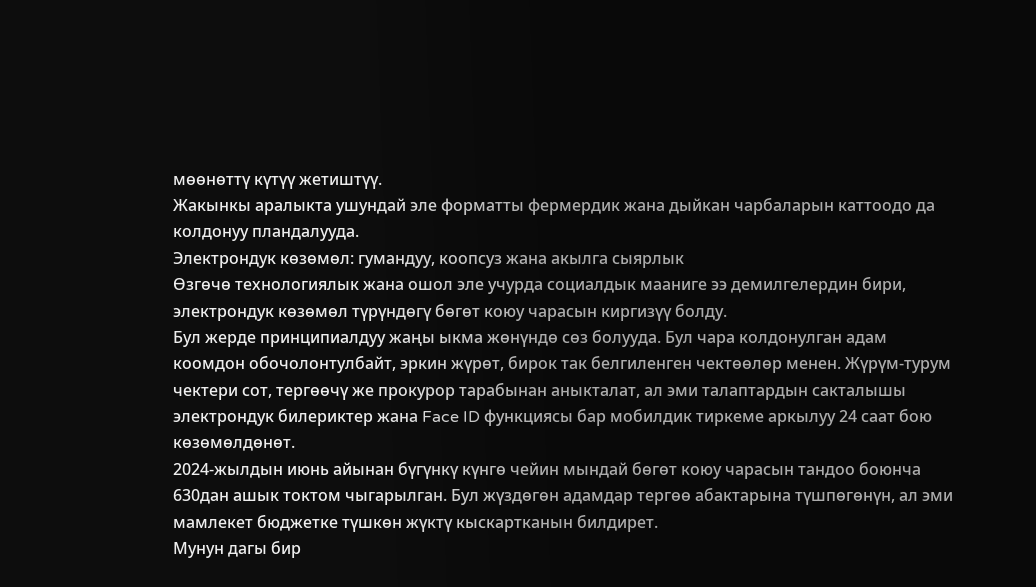мөөнөттү күтүү жетиштүү.
Жакынкы аралыкта ушундай эле форматты фермердик жана дыйкан чарбаларын каттоодо да колдонуу пландалууда.
Электрондук көзөмөл: гумандуу, коопсуз жана акылга сыярлык
Өзгөчө технологиялык жана ошол эле учурда социалдык мааниге ээ демилгелердин бири, электрондук көзөмөл түрүндөгү бөгөт коюу чарасын киргизүү болду.
Бул жерде принципиалдуу жаңы ыкма жөнүндө сөз болууда. Бул чара колдонулган адам коомдон обочолонтулбайт, эркин жүрөт, бирок так белгиленген чектөөлөр менен. Жүрүм-турум чектери сот, тергөөчү же прокурор тарабынан аныкталат, ал эми талаптардын сакталышы электрондук билериктер жана Face ID функциясы бар мобилдик тиркеме аркылуу 24 саат бою көзөмөлдөнөт.
2024-жылдын июнь айынан бүгүнкү күнгө чейин мындай бөгөт коюу чарасын тандоо боюнча 630дан ашык токтом чыгарылган. Бул жүздөгөн адамдар тергөө абактарына түшпөгөнүн, ал эми мамлекет бюджетке түшкөн жүктү кыскартканын билдирет.
Мунун дагы бир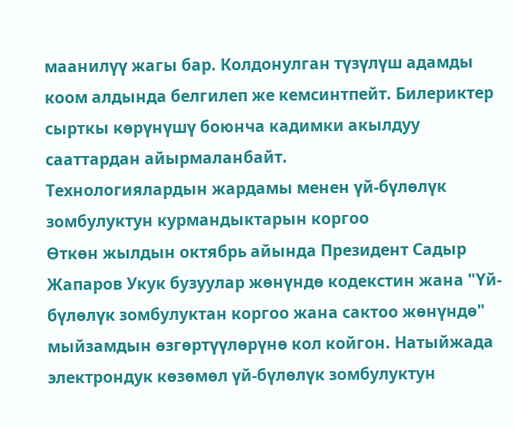маанилүү жагы бар. Колдонулган түзүлүш адамды коом алдында белгилеп же кемсинтпейт. Билериктер сырткы көрүнүшү боюнча кадимки акылдуу сааттардан айырмаланбайт.
Технологиялардын жардамы менен үй-бүлөлүк зомбулуктун курмандыктарын коргоо
Өткөн жылдын октябрь айында Президент Садыр Жапаров Укук бузуулар жөнүндө кодекстин жана "Үй-бүлөлүк зомбулуктан коргоо жана сактоо жөнүндө" мыйзамдын өзгөртүүлөрүнө кол койгон. Натыйжада электрондук көзөмөл үй-бүлөлүк зомбулуктун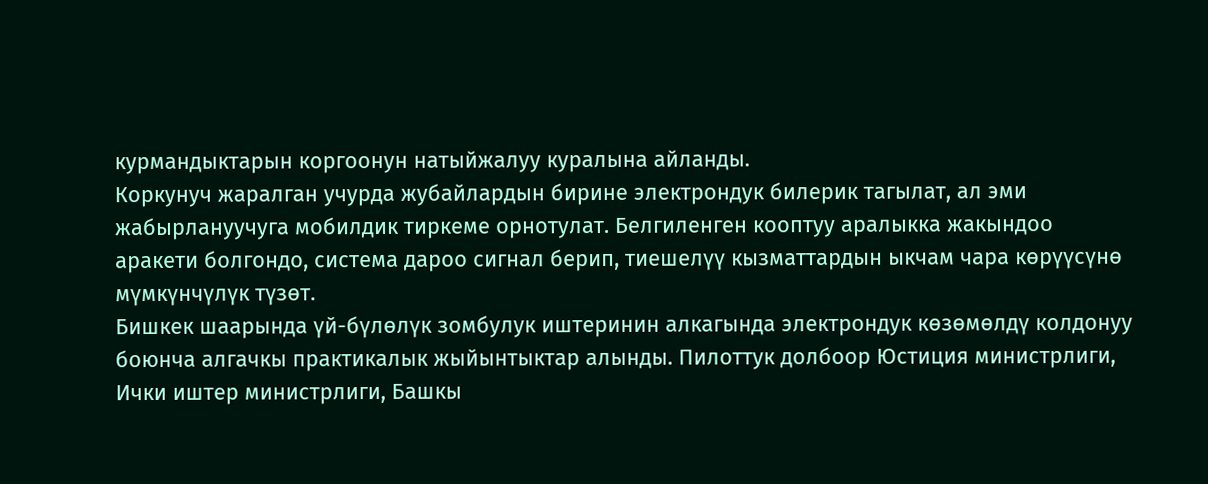курмандыктарын коргоонун натыйжалуу куралына айланды.
Коркунуч жаралган учурда жубайлардын бирине электрондук билерик тагылат, ал эми жабырлануучуга мобилдик тиркеме орнотулат. Белгиленген кооптуу аралыкка жакындоо аракети болгондо, система дароо сигнал берип, тиешелүү кызматтардын ыкчам чара көрүүсүнө мүмкүнчүлүк түзөт.
Бишкек шаарында үй-бүлөлүк зомбулук иштеринин алкагында электрондук көзөмөлдү колдонуу боюнча алгачкы практикалык жыйынтыктар алынды. Пилоттук долбоор Юстиция министрлиги, Ички иштер министрлиги, Башкы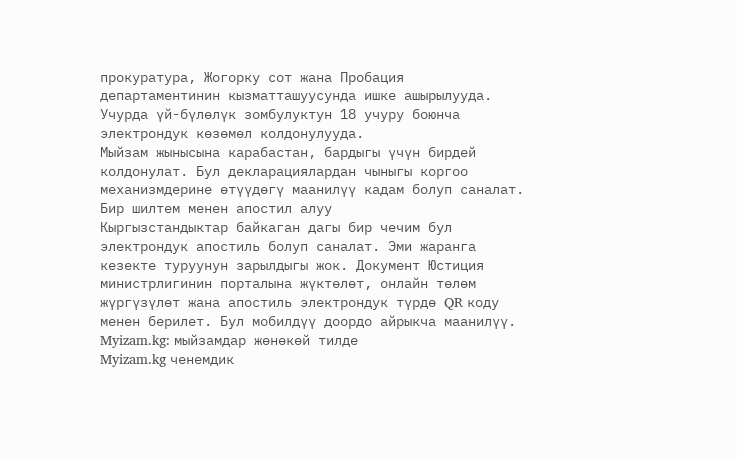прокуратура, Жогорку сот жана Пробация департаментинин кызматташуусунда ишке ашырылууда. Учурда үй-бүлөлүк зомбулуктун 18 учуру боюнча электрондук көзөмөл колдонулууда.
Мыйзам жынысына карабастан, бардыгы үчүн бирдей колдонулат. Бул декларациялардан чыныгы коргоо механизмдерине өтүүдөгү маанилүү кадам болуп саналат.
Бир шилтем менен апостил алуу
Кыргызстандыктар байкаган дагы бир чечим бул электрондук апостиль болуп саналат. Эми жаранга кезекте туруунун зарылдыгы жок. Документ Юстиция министрлигинин порталына жүктөлөт, онлайн төлөм жүргүзүлөт жана апостиль электрондук түрдө QR коду менен берилет. Бул мобилдүү доордо айрыкча маанилүү.
Myizam.kg: мыйзамдар жөнөкөй тилде
Myizam.kg ченемдик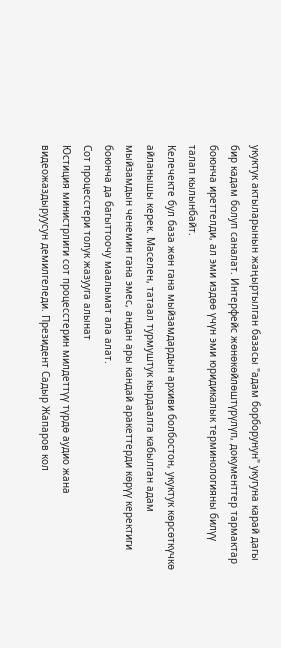укуктук актыларынын жаңыртылган базасы "адам борборунун" укугуна карай дагы бир кадам болуп саналат. Интерфейс жөнөкөйлөштүрүлүп, документтер тармактар боюнча иреттелди, ал эми издөө үчүн эми юридикалык терминологияны билүү талап кылынбайт.
Келечекте бул база жөн гана мыйзамдардын архиви болбостон, укуктук көрсөткүчкө айланышы керек. Маселен, татаал турмуштук кырдаалга кабылган адам мыйзамдын ченемин гана эмес, андан ары кандай аракеттерди көрүү керектиги боюнча да багыттоочу маалымат ала алат.
Сот процесстери толук жазууга алынат
Юстиция министрлиги сот процесстерин милдеттүү түрдө аудио жана видеожаздыруусун демилгеледи. Президент Садыр Жапаров кол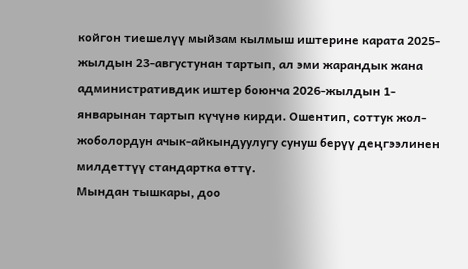койгон тиешелүү мыйзам кылмыш иштерине карата 2025-жылдын 23-августунан тартып, ал эми жарандык жана административдик иштер боюнча 2026-жылдын 1-январынан тартып күчүнө кирди. Ошентип, соттук жол-жоболордун ачык-айкындуулугу сунуш берүү деңгээлинен милдеттүү стандартка өттү.
Мындан тышкары, доо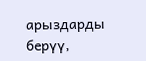арыздарды берүү,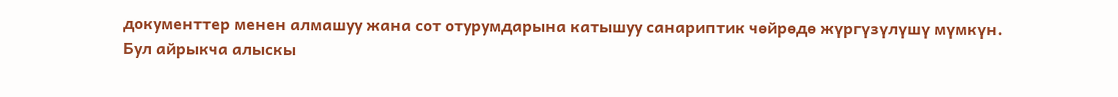документтер менен алмашуу жана сот отурумдарына катышуу санариптик чөйрөдө жүргүзүлүшү мүмкүн. Бул айрыкча алыскы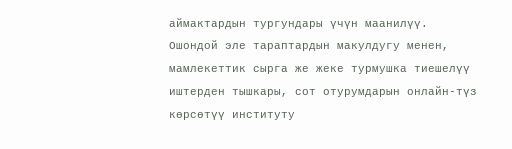аймактардын тургундары үчүн маанилүү. Ошондой эле тараптардын макулдугу менен, мамлекеттик сырга же жеке турмушка тиешелүү иштерден тышкары, сот отурумдарын онлайн-түз көрсөтүү институту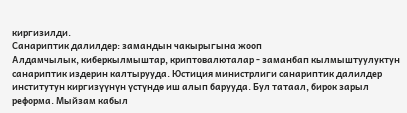киргизилди.
Санариптик далилдер: замандын чакырыгына жооп
Алдамчылык, киберкылмыштар, криптовалюталар - заманбап кылмыштуулуктун санариптик издерин калтырууда. Юстиция министрлиги санариптик далилдер институтун киргизүүнүн үстүндө иш алып барууда. Бул татаал, бирок зарыл реформа. Мыйзам кабыл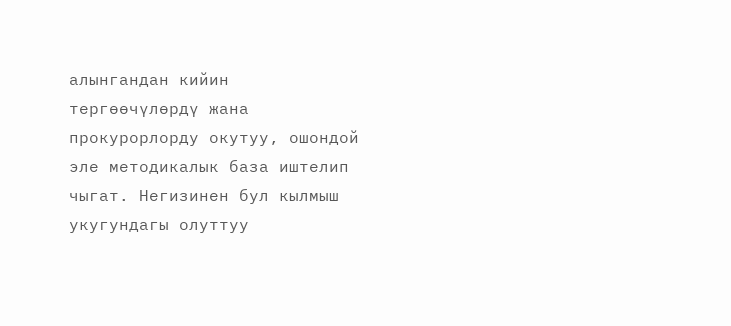алынгандан кийин тергөөчүлөрдү жана прокурорлорду окутуу, ошондой эле методикалык база иштелип чыгат. Негизинен бул кылмыш укугундагы олуттуу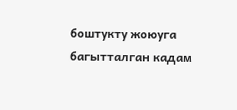боштукту жоюуга багытталган кадам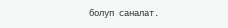болуп саналат.